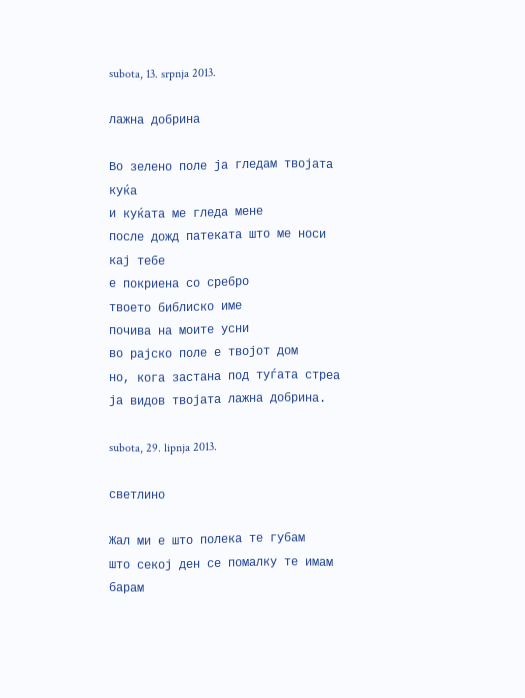subota, 13. srpnja 2013.

лажна добрина

Во зелено поле ја гледам твојата куќа
и куќата ме гледа мене
после дожд патеката што ме носи кај тебе
е покриена со сребро
твоето библиско име
почива на моите усни
во рајско поле е твојот дом
но, кога застана под туѓата стреа
ја видов твојата лажна добрина.

subota, 29. lipnja 2013.

светлино

Жал ми е што полека те губам
што секој ден се помалку те имам
барам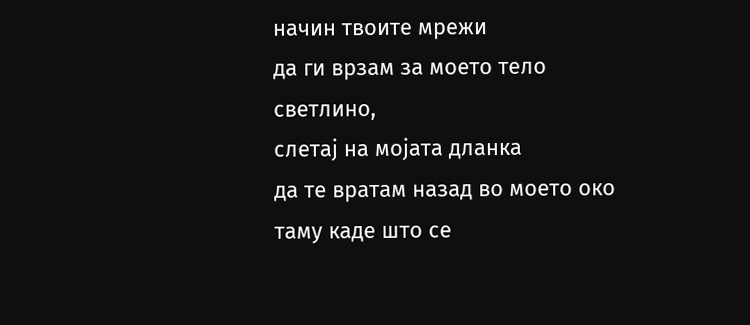начин твоите мрежи
да ги врзам за моето тело
светлино,
слетај на мојата дланка
да те вратам назад во моето око
таму каде што се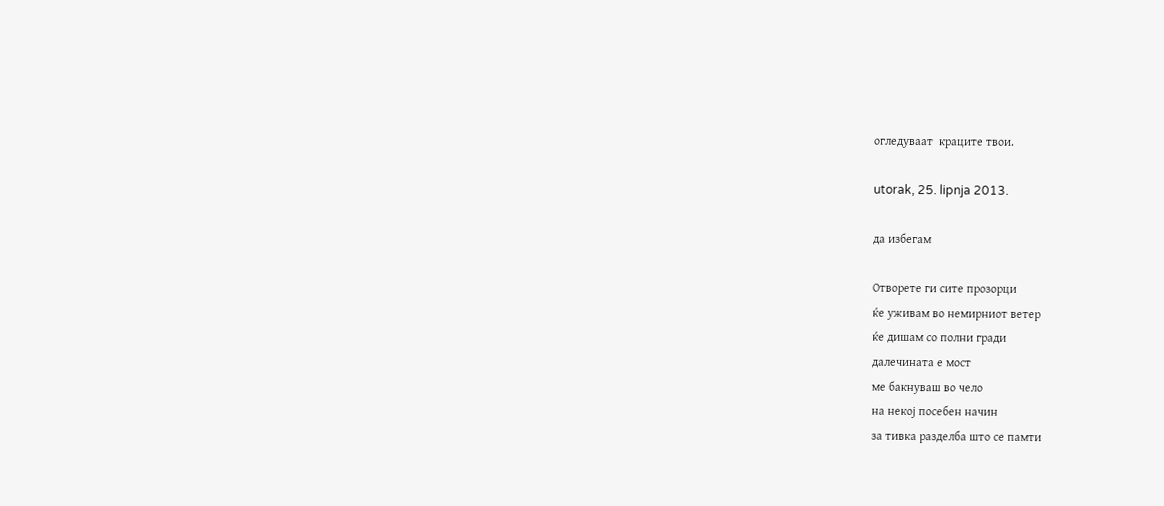огледуваат  краците твои.

utorak, 25. lipnja 2013.

да избегам

Отворете ги сите прозорци
ќе уживам во немирниот ветер
ќе дишам со полни гради
далечината е мост
ме бакнуваш во чело
на некој посебен начин
за тивка разделба што се памти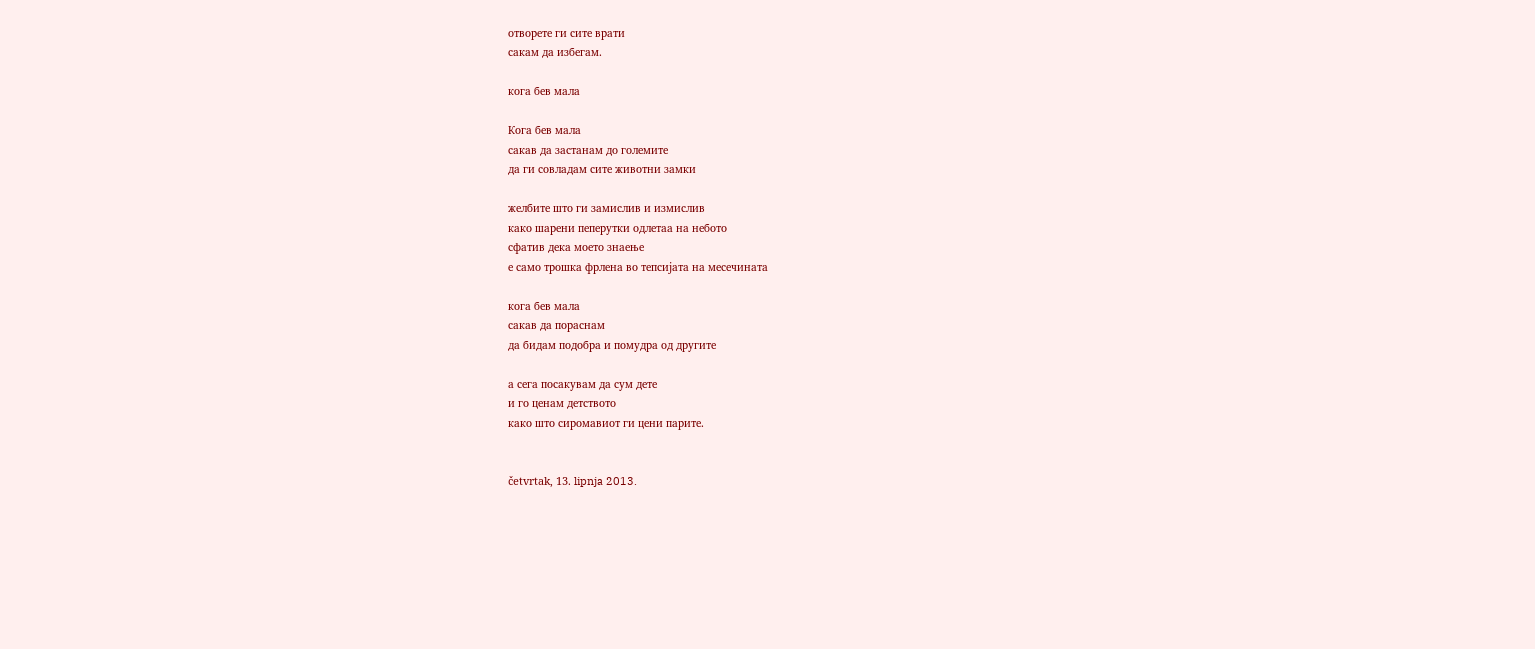отворете ги сите врати
сакам да избегам.

кога бев мала

Кога бев мала
сакав да застанам до големите
да ги совладам сите животни замки

желбите што ги замислив и измислив
како шарени пеперутки одлетаа на небото
сфатив дека моето знаење
е само трошка фрлена во тепсијата на месечината

кога бев мала
сакав да пораснам
да бидам подобра и помудра од другите

а сега посакувам да сум дете
и го ценам детството
како што сиромавиот ги цени парите.


četvrtak, 13. lipnja 2013.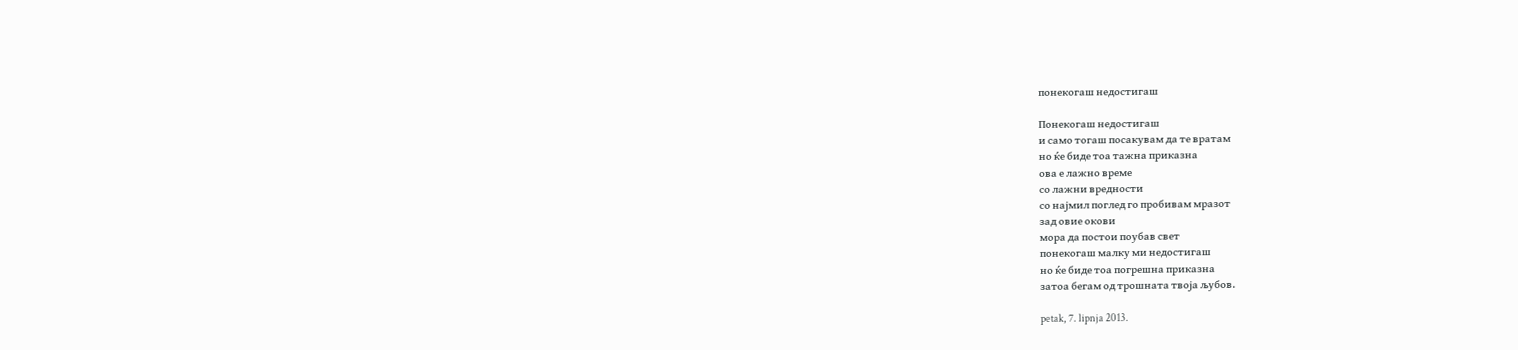понекогаш недостигаш

Понекогаш недостигаш
и само тогаш посакувам да те вратам
но ќе биде тоа тажна приказна
ова е лажно време
со лажни вредности
со најмил поглед го пробивам мразот
зад овие окови
мора да постои поубав свет
понекогаш малку ми недостигаш
но ќе биде тоа погрешна приказна
затоа бегам од трошната твоја љубов.

petak, 7. lipnja 2013.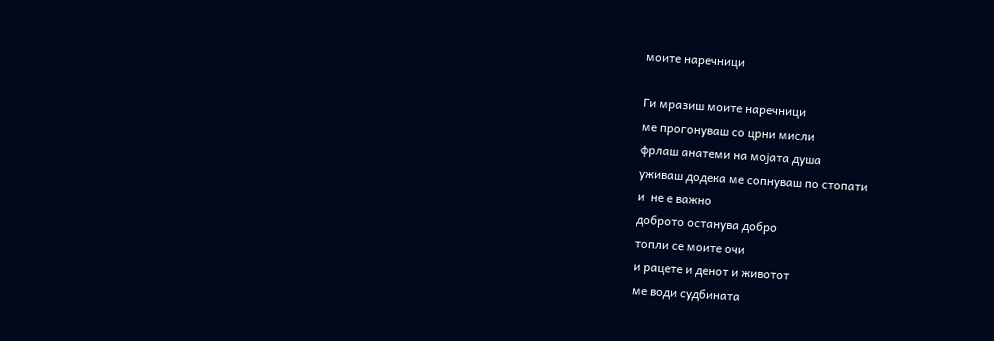моите наречници

Ги мразиш моите наречници
ме прогонуваш со црни мисли
фрлаш анатеми на мојата душа
уживаш додека ме сопнуваш по стопати
и  не е важно
доброто останува добро
топли се моите очи
и рацете и денот и животот
ме води судбината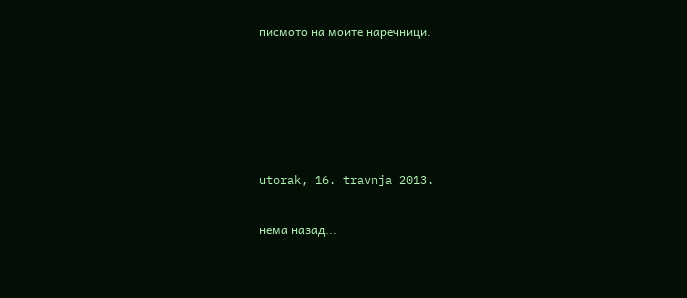писмото на моите наречници.





utorak, 16. travnja 2013.

нема назад...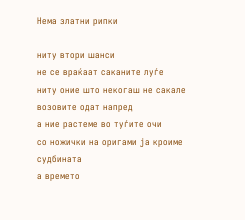Нема златни рипки

ниту втори шанси
не се враќаат саканите луѓе
ниту оние што некогаш не сакале
возовите одат напред
а ние растеме во туѓите очи
со ножички на оригами ја кроиме судбината
а времето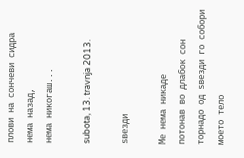плови на сончеви сидра
нема назад,
нема никогаш...

subota, 13. travnja 2013.

ѕвезди

Ме нема никаде
потонав во длабок сон
торнадо од ѕвезди го собори моето тело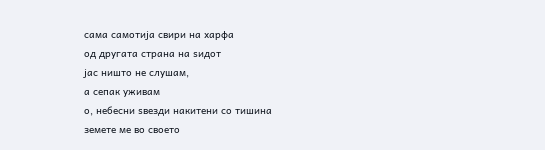сама самотија свири на харфа
од другата страна на ѕидот
јас ништо не слушам,
а сепак уживам
о, небесни ѕвезди накитени со тишина
земете ме во своето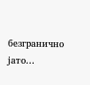безгранично јато...